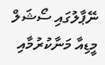ނޭޕާލުގައި ސޯޝަލް މީޑިއާ މަނާކުރުމާއި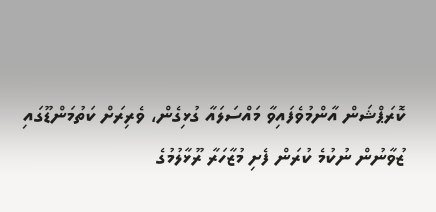ކޮރަޕްޝަން އާންމުވެފައިވާ މައްސަލައާ ގުޅިގެން، ވެރިރަށް ކަތުމަންޑޫގައި ޒުވާނުން ނުކުމެ ކުރަން ފެށި މުޒާހަރާ ރޫޅާލުމުގެ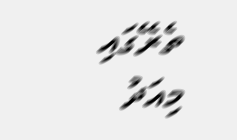ތެރޭގައި މިއަދު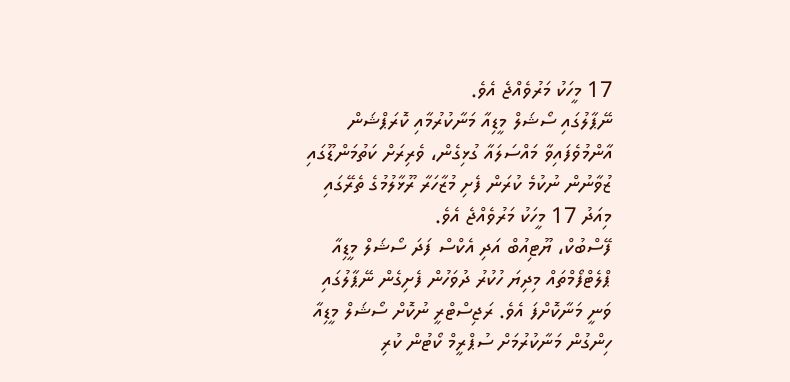17 މީހަކު މަރުވެއްޖެ އެވެ.
ނޭޕާލުގައި ސޯޝަލް މީޑިއާ މަނާކުރުމާއި ކޮރަޕްޝަން އާންމުވެފައިވާ މައްސަލައާ ގުޅިގެން، ވެރިރަށް ކަތުމަންޑޫގައި ޒުވާނުން ނުކުމެ ކުރަން ފެށި މުޒާހަރާ ރޫޅާލުމުގެ ތެރޭގައި މިއަދު 17 މީހަކު މަރުވެއްޖެ އެވެ.
ފޭސްބުކް، ޔޫޓިއުބް އަދި އެކްސް ފަދަ ސޯޝަލް މީޑިއާ ޕްލެޓްފޯމްތައް މިދިޔަ ހުކުރު ދުވަހުން ފެށިގެން ނޭޕާލުގައި ވަނީ މަނާކޮށްފަ އެވެ. ރަޖިސްޓްރީ ނުކޮށް ސޯޝަލް މީޑިއާ ހިންގުން މަނާކުރުމަށް ސުޕްރީމް ކޯޓުން ކުރި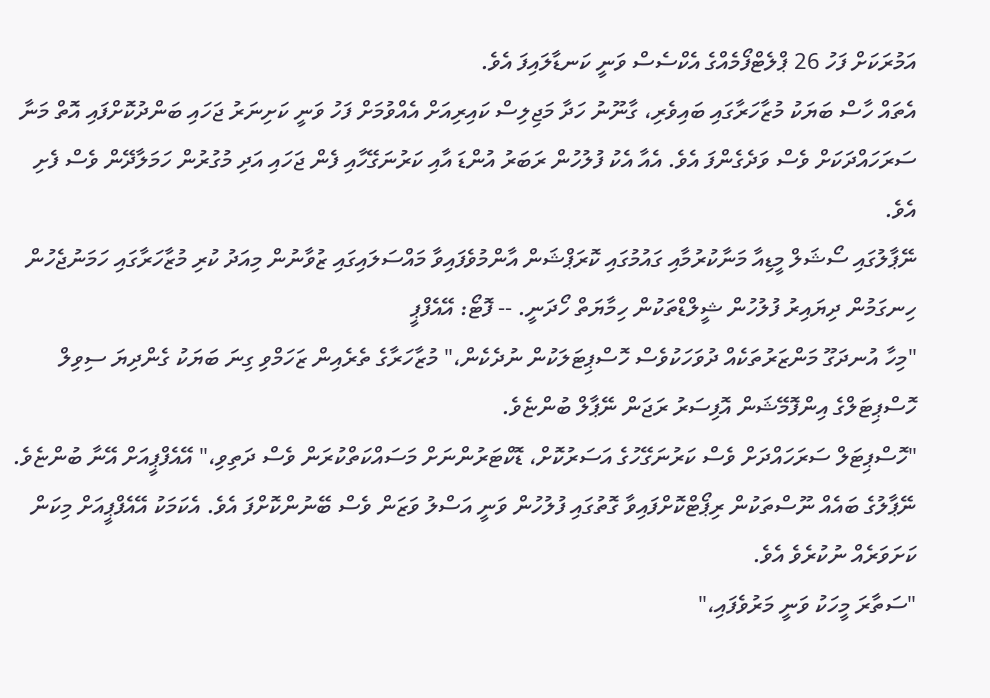އަމުރަކަށް ފަހު 26 ޕްލެޓްފޯމެއްގެ އެކްސެސް ވަނީ ކަނޑާލައިފަ އެވެ.
އެތައް ހާސް ބަޔަކު މުޒާހަރާގައި ބައިވެރި، ގާނޫނު ހަދާ މަޖިލިސް ކައިރިއަށް އެއްވުމަށް ފަހު ވަނީ ކަށިނަރު ޖަހައި ބަންދުކޮށްފައި އޮތް މަނާ ސަރަހައްދަކަށް ވެސް ވަދެގެންފަ އެވެ. އެއާ އެކު ފުލުހުން ރަބަރު އުންޑަ އާއި ކަރުނަގޭހާއި ފެން ޖަހައި އަދި މުގުރުން ހަމަލާދޭން ވެސް ފެށި އެވެ.
ނޭޕާލުގައި ސޯޝަލް މީޑިއާ މަނާކުރުމާއި ގައުމުގައި ކޮރަޕްޝަން އާންމުވެފައިވާ މައްސަލައިގައި ޒުވާނުން މިއަދު ކުރި މުޒާހަރާގައި ހަމަނުޖެހުން ހިނގަމުން ދިޔައިރު ފުލުހުން ޝީލްޑްތަކުން ހިމާޔަތް ހޯދަނީ. -- ފޮޓޯ: އޭއެފްޕީ
"މިހާ އުނދަގޫ މަންޒަރުތަކެއް ދުވަހަކުވެސް ހޮސްޕިޓަލަކުން ނުދެކެން،" މުޒާހަރާގެ ތެރެއިން ޒަހަމްވި ގިނަ ބަޔަކު ގެންދިޔަ ސިވިލް ހޮސްޕިޓަލްގެ އިންފޮމޭޝަން އޮފިސަރު ރަޖަން ނޭޕާލް ބުންޏެވެ.
"ހޮސްޕިޓަލް ސަރަހައްދަށް ވެސް ކަރުނަގޭހުގެ އަސަރުކޮށް، ޑޮކްޓަރުންނަށް މަސައްކަތްކުރަން ވެސް ދަތިވި،" އޭއެފްޕީއަށް އޭނާ ބުންޏެވެ.
ނޭޕާލުގެ ބައެއް ނޫސްތަކުން ރިޕޯޓްކޮށްފައިވާ ގޮތުގައި ފުލުހުން ވަނީ އަސްލު ވަޒަން ވެސް ބޭނުންކޮށްފަ އެވެ. އެކަމަކު އޭއެފްޕީއަށް މިކަން ކަށަވަރެއް ނުކުރެވެ އެވެ.
"ސަތާރަ މީހަކު ވަނީ މަރުވެފައި،"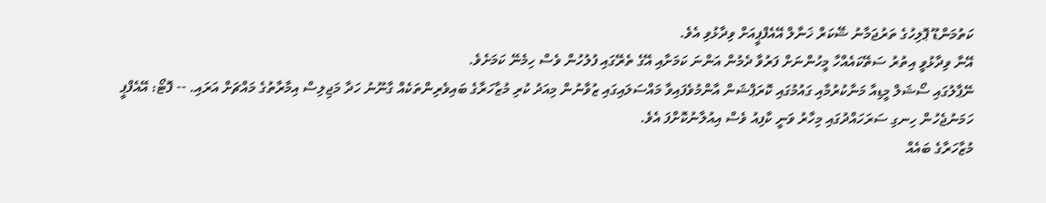ކަތުމަންޑޫ ޕޮލިހުގެ ތަރުޖަމާނު ޝޭކަރް ޚަނާލް އޭއެފްޕީއަށް ވިދާޅުވި އެވެ.
އޭނާ ވިދާޅުވީ އިތުރު ސަތޭކައެއްހާ މީހުންނަށް ފަރުވާ ދެމުން އަންނަ ކަމަށާއި އޭގެ ތެރޭގައި ފުލުހުން ވެސް ހިމެނޭ ކަމަށެވެ.
ނޭޕާލުގައި ސޯޝަލް މީޑިއާ މަނާކުރުމާއި ގައުމުގައި ކޮރަޕްޝަން އާންމުވެފައިވާ މައްސަލައިގައި ޒުވާނުން މިއަދު ކުރި މުޒާހަރާގެ ބައިވެރިންތަކެއް ގާނޫނު ހަދާ މަޖިލިސް އިމާރާތުގެ މައްޗަށް އަރައި. -- ފޮޓޯ: އޭއެފްޕީ
ހަމަނުޖެހުން ހިނގި ސަރަހައްދުގައި މިހާރު ވަނީ ކާފިއު ވެސް އިއުލާނުކޮށްފަ އެވެ.
މުޒާހަރާގެ ބައެއް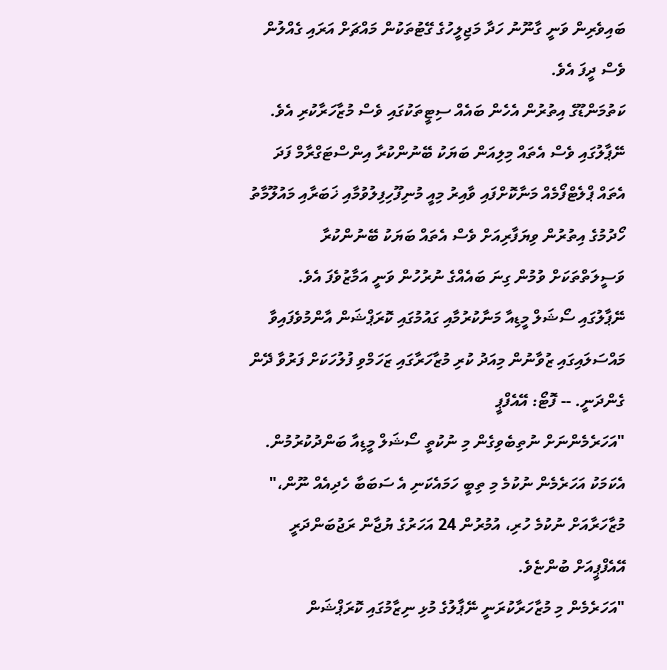ބައިވެރިން ވަނީ ގާނޫނު ހަދާ މަޖިލީހުގެ ގޭޓުތަކުން މައްޗަށް އަރައި ގެއްލުން ވެސް ދީފަ އެވެ.
ކަތުމަންޑޫގެ އިތުރުން އެހެން ބައެއް ސިޓީތަކުގައި ވެސް މުޒާހަރާކުރި އެވެ.
ނޭޕާލުގައި ވެސް އެތައް މިލިއަން ބަޔަކު ބޭނުންކުރާ އިންސްޓަގްރާމް ފަދަ އެތައް ޕްލެޓްފޯމެއް މަނާކޮށްފައި ވާއިރު މިއީ މުނިފޫހިފިލުވުމާއި ޚަބަރާއި މައުލޫމާތު ހޯދުމުގެ އިތުރުން ވިޔަފާރިއަށް ވެސް އެތައް ބަޔަކު ބޭނުންކުރާ ވަސީލަތްތަކަށް ވުމުން ގިނަ ބައެއްގެ ނުރުހުން ވަނީ އަމާޒުވެފަ އެވެ.
ނޭޕާލުގައި ސޯޝަލް މީޑިއާ މަނާކުރުމާއި ގައުމުގައި ކޮރަޕްޝަން އާންމުވެފައިވާ މައްސަލައިގައި ޒުވާނުން މިއަދު ކުރި މުޒާހަރާގައި ޒަހަމްވި ފުލުހަކަށް ފަރުވާ ދޭން ގެންދަނީ. -- ފޮޓޯ: އޭއެފްޕީ
"އަހަރެމެންނަށް ނުތިބެވިގެން މި ނުކުތީ ސޯޝަލް މީޑިއާ ބަންދުކުރުމުން. އެކަމަކު އަހަރެމެން ނުކުމެ މި ތިބީ ހަމައެކަނި އެ ސަބަބާ ހެދިއެއް ނޫން،" މުޒާހަރާއަށް ނުކުމެ ހުރި، އުމުރުން 24 އަހަރުގެ ޔުޖާން ރަޖުބަންދަރީ އޭއެފްޕީއަށް ބުންޏެވެ.
"އަހަރެމެން މި މުޒާހަރާކުރަނީ ނޭޕާލުގެ މުޅި ނިޒާމުގައި ކޮރަޕްޝަން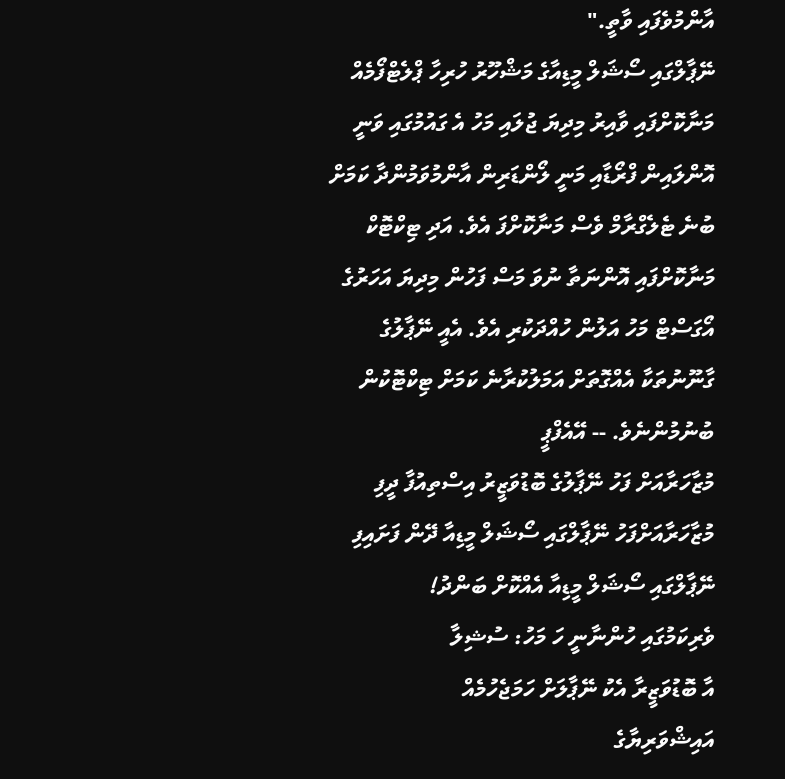އާންމުވެފައި ވާތީ."
ނޭޕާލްގައި ސޯޝަލް މީޑިއާގެ މަޝްހޫރު ހުރިހާ ޕްލެޓްފޯމެއް މަނާކޮށްފައި ވާއިރު މިދިޔަ ޖުލައި މަހު އެ ގައުމުގައި ވަނީ އޮންލައިން ފްރޯޑާއި މަނީ ލޯންޑަރިން އާންމުވަމުންދާ ކަމަށް ބުނެ ޓެލެގްރާމް ވެސް މަނާކޮށްފަ އެވެ. އަދި ޓިކްޓޮކް މަނާކޮށްފައި އޮންނަތާ ނުވަ މަސް ފަހުން މިދިޔަ އަހަރުގެ އޯގަސްޓް މަހު އަލުން ހުއްދަކުރި އެވެ. އެއީ ނޭޕާލުގެ ގާނޫނުތަކާ އެއްގޮތަށް އަމަލުކުރާނެ ކަމަށް ޓިކްޓޮކުން ބުނުމުންނެވެ. -- އޭއެފްޕީ
މުޒާހަރާއަށް ފަހު ނޭޕާލުގެ ބޮޑުވަޒީރު އިސްތިއުފާ ދީފި
މުޒާހަރާއަށްފަހު ނޭޕާލްގައި ސޯޝަލް މީޑިއާ ދޭން ފަށައިފި
ނޭޕާލްގައި ސޯޝަލް މީޑިއާ އެއްކޮށް ބަންދު!
ވެރިކަމުގައި ހުންނާނީ ހަ މަހު: ސުޝިލާ
އާ ބޮޑުވަޒީރާ އެކު ނޭޕާލަށް ހަމަޖެހުމެއް
އައިޝްވަރިޔާގެ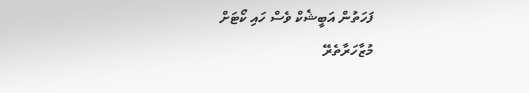ފަހަތުން އަބީޝެކް ވެސް ހައި ކޯޓަށް
މުޒާހަރާތެރޭ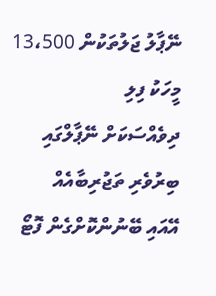ނޭޕާލު ޖަލުތަކުން 13،500 މީހަކު ފިލި
ދިވެއްސަކަށް ނޭޕާލްގައި ބިރުވެރި ތަޖުރިބާއެއް
އޭއައި ބޭނުންކޮށްގެން ފޮޓޯ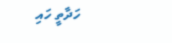ހަދާތީ ހައި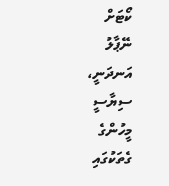ކޯޓަށް
ނޭޕާލު އަނދަނީ، ސިޔާސީ މީހުންގެ ގެތަކުގައި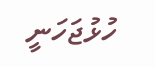ހުޅުޖަހަނީ